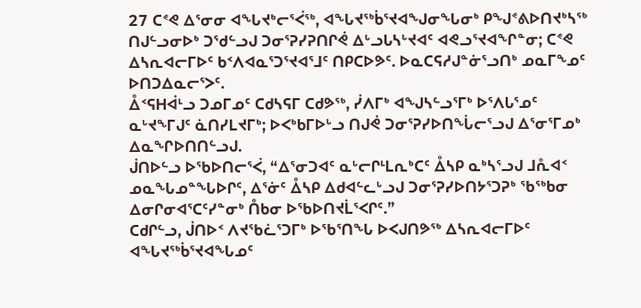27 ᑕᕝᕙ ᐃᕐᓂᓂ ᐊᖓᔪᒃᓕᕐᐹᖅ, ᐊᖓᔪᖅᑳᕐᔪᐊᖑᓂᖓᓂᒃ ᑭᖑᕝᕕᐅᑎᔪᒃᓴᖅ ᑎᒍᓪᓗᓂᐅᒃ ᑐᖁᓪᓗᒍ ᑐᓂᕐᕈᓯᕈᑎᒋᕚ ᐃᒡᓗᒐᓴᒡᔪᐊᑦ ᐊᕙᓗᕐᔪᐊᖏᓐᓂ; ᑕᕝᕙ ᐃᓴᕆᐊᓕᒥᐅᑦ ᑲᑉᐱᐊᓇᕐᑐᕐᔪᐊᕐᒧᑦ ᑎᑭᑕᐅᕗᑦ. ᐅᓇᑕᕋᓱᒍᓐᓃᕐᓗᑎᒃ ᓄᓇᒥᖕᓄᑦ ᐅᑎᑐᐃᓇᓕᕐᐳᑦ.
ᐂᑉᕋᕼᐋᒻᓗ ᑐᓄᒥᓄᑦ ᑕᑯᓴᕋᒥ ᑕᑯᕗᖅ, ᓰᐱᒥᒃ ᐊᖑᓴᓪᓗᕐᒥᒃ ᐅᕐᐱᒐᕐᓄᑦ ᓇᒡᔪᖕᒥᒍᑦ ᓈᑎᓯᒪᔪᒥᒃ; ᐅᐸᒃᑲᒥᐅᒡᓗ ᑎᒍᕚ ᑐᓂᕐᕈᓯᐅᑎᖔᓕᕐᓗᒍ ᐃᕐᓂᕐᒥᓄᒃ ᐃᓇᖏᐅᑎᑎᓪᓗᒍ.
ᒎᑎᐅᓪᓗ ᐅᖃᐅᑎᓕᕐᐹ, “ᐃᕐᓂᑐᐊᑦ ᓇᒡᓕᒋᒻᒪᕆᒃᑕᑦ ᐂᓴᑭ ᓇᒃᓴᕐᓗᒍ ᒧᕅᐊᑉ ᓄᓇᖓᓄᓐᖓᐅᒋᑦ, ᐃᕐᓃᑦ ᐂᓴᑭ ᐃᑯᐊᓪᓚᒡᓗᒍ ᑐᓂᕐᕈᓯᐅᑎᔭᕐᑐᕈᒃ ᖃᖅᑲᓂ ᐃᓂᒋᓂᐊᕐᑕᑦᓯᓐᓂᒃ ᑍᑲᓂ ᐅᖃᐅᑎᔪᒫᕐᐸᒋᑦ.”
ᑕᑯᒋᓪᓗ, ᒎᑎᐅᑉ ᐱᔪᖃᓛᕐᑐᒥᒃ ᐅᖃᕐᑎᖓ ᐅᐸᒍᑎᕗᖅ ᐃᓴᕆᐊᓕᒥᐅᑦ ᐊᖓᔪᖅᑳᕐᔪᐊᖓᓄᑦ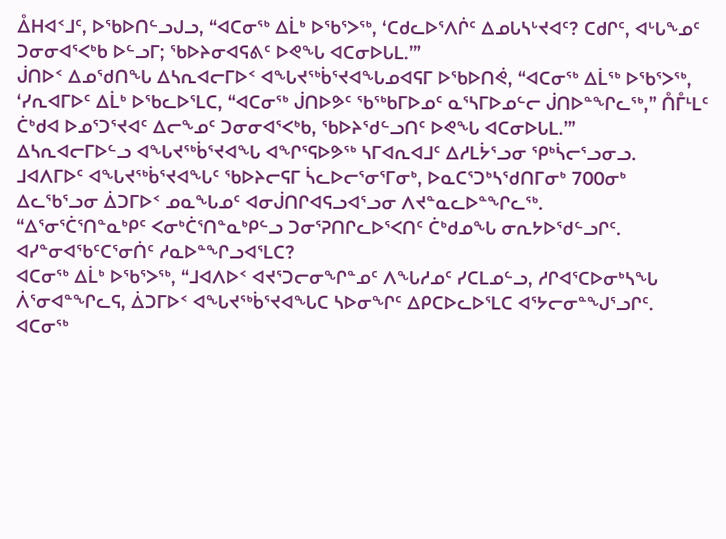ᐂᕼᐊᑉᒧᑦ, ᐅᖃᐅᑎᓪᓗᒍᓗ, “ᐊᑕᓂᖅ ᐃᒫᒃ ᐅᖃᕐᐳᖅ, ‘ᑕᑯᓚᐅᕐᐱᒌᑦ ᐃᓄᒐᓴᒡᔪᐊᑦ? ᑕᑯᒋᑦ, ᐊᒡᒐᖕᓄᑦ ᑐᓂᓂᐊᕐᐸᒃᑲ ᐅᓪᓗᒥ; ᖃᐅᔨᓂᐊᕋᕕᑦ ᐅᕙᖓ ᐊᑕᓂᐅᒐᒪ.’”
ᒎᑎᐅᑉ ᐃᓄᖁᑎᖓ ᐃᓴᕆᐊᓕᒥᐅᑉ ᐊᖓᔪᖅᑳᕐᔪᐊᖓᓄᐊᕋᒥ ᐅᖃᐅᑎᕚ, “ᐊᑕᓂᖅ ᐃᒫᖅ ᐅᖃᕐᐳᖅ, ‘ᓯᕆᐊᒥᐅᑦ ᐃᒫᒃ ᐅᖃᓚᐅᕐᒪᑕ, “ᐊᑕᓂᖅ ᒎᑎᐅᕗᑦ ᖃᖅᑲᒥᐅᓄᑦ ᓇᕐᓴᒥᐅᓄᓪᓕ ᒎᑎᐅᓐᖏᓚᖅ,” ᑍᒤᒻᒪᑦ ᑖᒃᑯᐊ ᐅᓄᕐᑐᕐᔪᐊᑦ ᐃᓕᖕᓄᑦ ᑐᓂᓂᐊᕐᐸᒃᑲ, ᖃᐅᔨᖁᓪᓗᑎᑦ ᐅᕙᖓ ᐊᑕᓂᐅᒐᒪ.’”
ᐃᓴᕆᐊᓕᒥᐅᓪᓗ ᐊᖓᔪᖅᑳᕐᔪᐊᖓ ᐊᖏᕐᕋᐅᕗᖅ ᓴᒥᐊᕆᐊᒧᑦ ᐃᓱᒪᔮᕐᓗᓂ ᕿᒃᓵᓕᕐᓗᓂᓗ.
ᒧᐊᐱᒥᐅᑦ ᐊᖓᔪᖅᑳᕐᔪᐊᖓᑦ ᖃᐅᔨᓕᕋᒥ ᓵᓚᐅᓕᕐᓂᕐᒥᓂᒃ, ᐅᓇᑕᕐᑐᒃᓴᖁᑎᒥᓂᒃ 700ᓂᒃ ᐃᓚᖃᕐᓗᓂ ᐄᑐᒥᐅᑉ ᓄᓇᖓᓄᑦ ᐊᓂᒎᑎᒋᐊᕋᓗᐊᕐᓗᓂ ᐱᔪᓐᓇᓚᐅᓐᖏᓚᖅ.
“ᐃᕐᓂᕐᑖᕐᑎᓐᓇᒃᑭᑦ ᐸᓂᒃᑖᕐᑎᓐᓇᒃᑭᓪᓗ ᑐᓂᕐᕈᑎᒋᓚᐅᕐᐸᑎᑦ ᑖᒃᑯᓄᖓ ᓂᕆᔭᐅᖁᓪᓗᒋᑦ. ᐊᓯᓐᓂᐊᖃᑦᑕᕐᓂᑏᑦ ᓱᓇᐅᓐᖏᓗᐊᕐᒪᑕ?
ᐊᑕᓂᖅ ᐃᒫᒃ ᐅᖃᕐᐳᖅ, “ᒧᐊᐱᐅᑉ ᐊᔪᕐᑐᓕᓂᖏᓐᓄᑦ ᐱᖓᓱᓄᑦ ᓯᑕᒪᓄᓪᓗ, ᓱᒋᐊᕐᑕᐅᓂᒃᓴᖓ ᐲᕐᓂᐊᓐᖏᓚᕋ, ᐄᑐᒥᐅᑉ ᐊᖓᔪᖅᑳᕐᔪᐊᖓᑕ ᓴᐅᓂᖏᑦ ᐃᑭᑕᐅᓚᐅᕐᒪᑕ ᐊᕐᔭᓕᓂᓐᖑᕐᓗᒋᑦ.
ᐊᑕᓂᖅ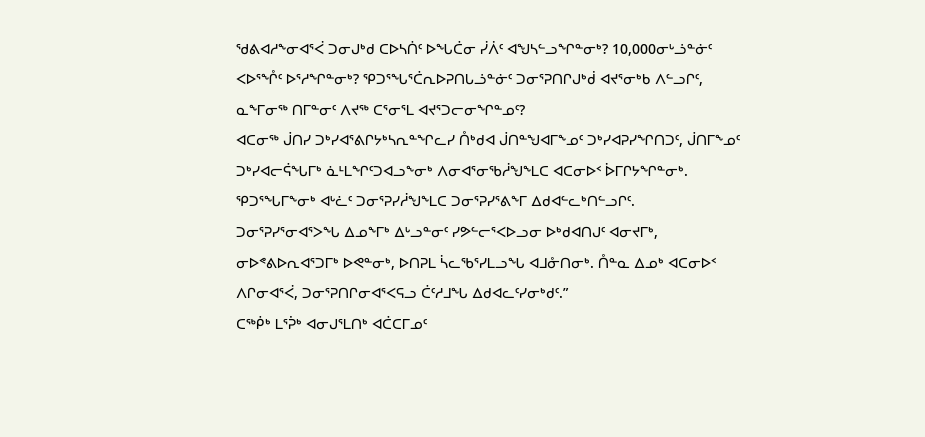ᖁᕕᐊᓱᖕᓂᐊᕐᐹ ᑐᓂᒍᒃᑯ ᑕᐅᓴᑏᑦ ᐅᖓᑖᓂ ᓰᐲᑦ ᐊᖑᓴᓪᓗᖏᓐᓂᒃ? 10,000ᓂᒡᓘᓐᓃᑦ ᐸᐅᕐᖎᑦ ᐅᕐᓱᖏᓐᓂᒃ? ᕿᑐᕐᖓᕐᑖᕆᐅᕈᑎᒐᓘᓐᓃᑦ ᑐᓂᕐᕈᑎᒋᒍᒃᑰ ᐊᔪᕐᓂᒃᑲ ᐱᓪᓗᒋᑦ, ᓇᖕᒥᓂᖅ ᑎᒥᓐᓂᑦ ᐱᔪᖅ ᑕᕐᓂᕐᒪ ᐊᔪᕐᑐᓕᓂᖏᓐᓄᑦ?
ᐊᑕᓂᖅ ᒎᑎᓯ ᑐᒃᓯᐊᕐᕕᒋᔭᒃᓴᕆᓐᖏᓚᓯ ᑍᒃᑯᐊ ᒎᑎᓐᖑᐊᒥᖕᓄᑦ ᑐᒃᓯᐊᕈᓯᖏᑎᑐᑦ, ᒎᑎᒥᖕᓄᑦ ᑐᒃᓯᐊᓕᕌᖓᒥᒃ ᓈᒻᒪᖏᑦᑐᐊᓗᖕᓂᒃ ᐱᓂᐊᕐᓂᖃᓲᖑᖕᒪᑕ ᐊᑕᓂᐅᑉ ᐆᒥᒋᔭᖏᓐᓂᒃ. ᕿᑐᕐᖓᒥᖕᓂᒃ ᐊᒡᓛᑦ ᑐᓂᕐᕈᓯᓲᖑᖕᒪᑕ ᑐᓂᕐᕈᓯᕐᕕᖕᒥ ᐃᑯᐊᓪᓚᒃᑎᓪᓗᒋᑦ.
ᑐᓂᕐᕈᓯᕐᓂᐊᕐᐳᖓ ᐃᓄᖕᒥᒃ ᐃᒡᓗᓐᓂᑦ ᓯᕗᓪᓕᕐᐸᐅᓗᓂ ᐅᒃᑯᐊᑎᒍᑦ ᐊᓂᔪᒥᒃ, ᓂᐅᕝᕕᐅᕆᐊᕐᑐᒥᒃ ᐅᕙᓐᓂᒃ, ᐅᑎᕈᒪ ᓵᓚᖃᕐᓯᒪᓗᖓ ᐊᒧᓁᑎᓂᒃ. ᑍᓐᓇ ᐃᓄᒃ ᐊᑕᓂᐅᑉ ᐱᒋᓂᐊᕐᐹ, ᑐᓂᕐᕈᑎᒋᓂᐊᕐᐸᕋᓗ ᑖᑦᓱᒧᖓ ᐃᑯᐊᓚᑦᓯᓂᒃᑯᑦ.”
ᑕᖅᑮᒃ ᒪᕐᕉᒃ ᐊᓂᒍᕐᒪᑎᒃ ᐊᑖᑕᒥᓄᑦ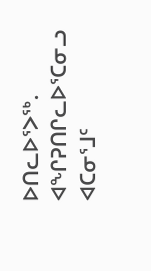ᐅᑎᓚᐅᕐᐳᖅ. ᐊᖏᕈᑎᒋᓚᐅᕐᑕᓂᓗ ᐊᑕᓂᕐᒧᑦ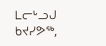ᒪᓕᒡᓗᒍ ᑲᔪᓯᕗᖅ,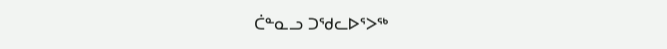ᑖᓐᓇᓗ ᑐᖁᓚᐅᕐᐳᖅ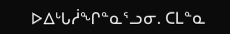ᐅᐃᒡᒐᓲᖏᓐᓇᕐᓗᓂ. ᑕᒪᓐᓇ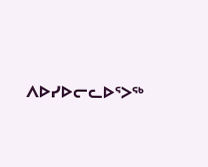ᐱᐅᓯᐅᓕᓚᐅᕐᐳᖅ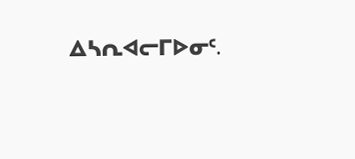ᐃᓴᕆᐊᓕᒥᐅᓂᑦ.